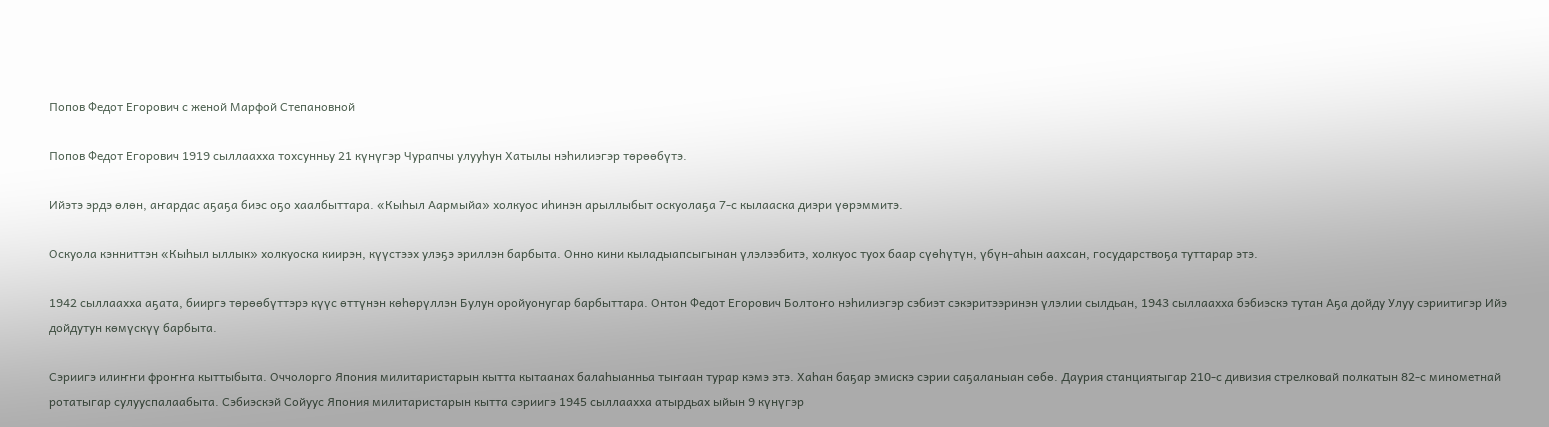Попов Федот Егорович с женой Марфой Степановной

Попов Федот Егорович 1919 сыллаахха тохсунньу 21 күнүгэр Чурапчы улууһун Хатылы нэһилиэгэр төрөөбүтэ.

Ийэтэ эрдэ өлөн, аҥардас аҕаҕа биэс оҕо хаалбыттара. «Кыһыл Аармыйа» холкуос иһинэн арыллыбыт оскуолаҕа 7-с кылааска диэри үөрэммитэ.

Оскуола кэнниттэн «Кыһыл ыллык» холкуоска киирэн, күүстээх улэҕэ эриллэн барбыта. Онно кини кыладыапсыгынан үлэлээбитэ, холкуос туох баар сүөһүтүн, үбүн-аһын аахсан, государствоҕа туттарар этэ.

1942 сыллаахха аҕата, бииргэ төрөөбүттэрэ күүс өттүнэн көһөрүллэн Булун оройуонугар барбыттара. Онтон Федот Егорович Болтоҥо нэһилиэгэр сэбиэт сэкэритээринэн үлэлии сылдьан, 1943 сыллаахха бэбиэскэ тутан Аҕа дойду Улуу сэриитигэр Ийэ дойдутун көмүскүү барбыта.

Сэриигэ илиҥҥи фроҥҥа кыттыбыта. Оччолорго Япония милитаристарын кытта кытаанах балаһыанньа тыҥаан турар кэмэ этэ. Хаһан баҕар эмискэ сэрии саҕаланыан сөбө. Даурия станциятыгар 210-с дивизия стрелковай полкатын 82-с минометнай ротатыгар сулууспалаабыта. Сэбиэскэй Сойуус Япония милитаристарын кытта сэриигэ 1945 сыллаахха атырдьах ыйын 9 күнүгэр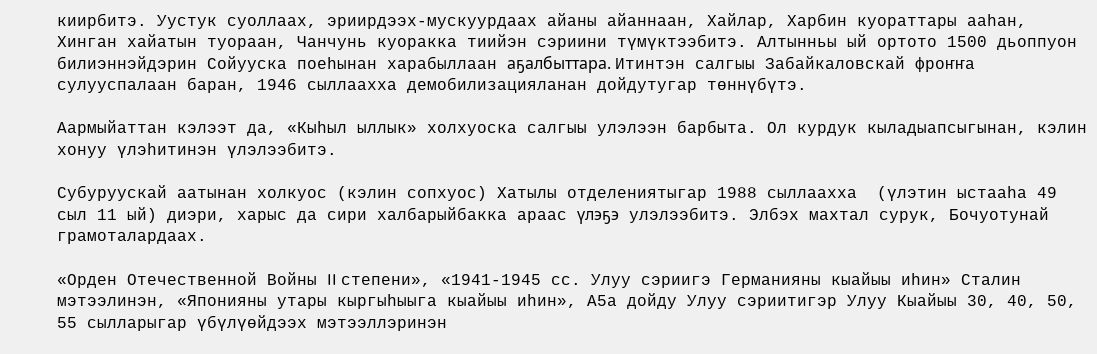киирбитэ. Уустук суоллаах, эриирдээх-мускуурдаах айаны айаннаан, Хайлар, Харбин куораттары ааһан, Хинган хайатын туораан, Чанчунь куоракка тиийэн сэриини түмүктээбитэ. Алтынньы ый ортото 1500 дьоппуон билиэннэйдэрин Сойууска поеһынан харабыллаан аҕалбыттара. Итинтэн салгыы Забайкаловскай фроҥҥа сулууспалаан баран, 1946 сыллаахха демобилизацияланан дойдутугар төннүбүтэ.

Аармыйаттан кэлээт да, «Кыһыл ыллык» холхуоска салгыы улэлээн барбыта. Ол курдук кыладыапсыгынан, кэлин хонуу үлэһитинэн үлэлээбитэ.

Субуруускай аатынан холкуос (кэлин сопхуос) Хатылы отделениятыгар 1988 сыллаахха  (үлэтин ыстааһа 49 сыл 11 ый) диэри, харыс да сири халбарыйбакка араас үлэҕэ улэлээбитэ. Элбэх махтал сурук, Бочуотунай грамоталардаах.

«Орден Отечественной Войны II степени», «1941-1945 сс. Улуу сэриигэ Германияны кыайыы иһин» Сталин мэтээлинэн, «Японияны утары кыргыһыыга кыайыы иһин», А5а дойду Улуу сэриитигэр Улуу Кыайыы 30, 40, 50, 55 сылларыгар үбүлүөйдээх мэтээллэринэн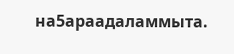на5араадаламмыта.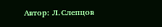Автор: Л.Слепцов